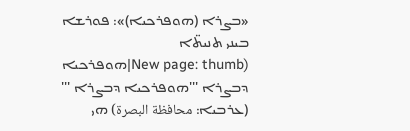«ܒܨܪܐ (ܗܘܦܪܟܝܐ)»: ܦܘܪܫܐ ܒܝܢܝ ܬܢܝܬ̈ܐ
(New page: thumb|ܗܘܦܪܟܝܐ ܕܒܨܪܐ '''ܗܘܦܪܟܝܐ ܕܒܨܪܐ ''' (ܥܪܒܝܐ: محافظة البصرة) ܗܝ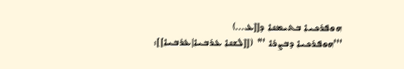ܗܘܦܪܟܝܐ ܒܬܝܡܢܐ ܕ[[ܥ...)
'''ܗܘܦܪܟܝܐ ܕܒܨܪܐ ''' ([[ܠܫܢܐ ܥܪܒܝܐ|ܥܪܒܝܐ]]: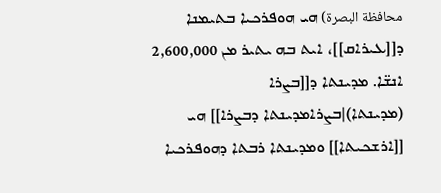محافظة البصرة) ܗܝ ܗܘܦܪܟܝܐ ܒܬܝܡܢܐ ܕ[[ܥܝܪܐܩ]]، ܐܝܬ ܒܗ ܝܬܝܪ ܡܢ 2,600,000 ܐܢܫ̈ܐ. ܡܕܝܢܬܐ ܕ[[ܒܨܪܐ (ܡܕܝܢܬܐ)|ܒܨܪܐܡܕܝܢܬܐ ܕܒܨܪܐ]] ܗܝ [[ܐܪܫܟܝܬܐ]] ܘܡܕܝܢܬܐ ܪܒܬܐ ܕܗܘܦܪܟܝܐ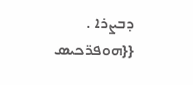ܕܒܨܪܐ .
{{ܗܘܦܪ̈ܟܝܣ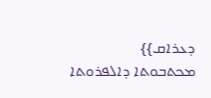ܕܥܪܐܩ}}
ܡܟܬܒܘܬܐ ܕܐܠܦܪܘܬܐ